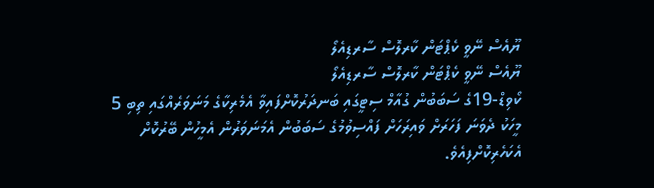ޔޫއެސް ނޭވީ ކެޕްޓަން ކާރލޮސް ސާރޑިއެލޯ
ޔޫއެސް ނޭވީ ކެޕްޓަން ކާރލޮސް ސާރޑިއެލޯ
ކޯވިޑް-19ގެ ސަބަބުން ގުއާމް ސިޓީގައި ބަނދަރުކޮށްފައިވާ އެމެރިކާގެ މަނަވަރެއްގައި ތިބި 5 މީހަކު ދެވަނަ ފަހަރަށް ވައިރަހަށް ފައްސިވުމުގެ ސަބަބުން އެމަނަވަރުން އެމީހުން ބޭރުކޮށް އެކަހެރިކޮށްފިއެވެ.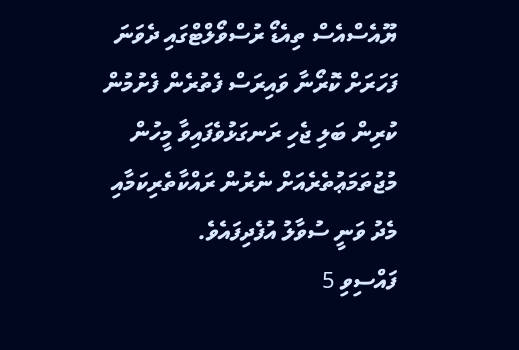ޔޫއެސްއެސް ތިއެޑޯ ރުސްވޯލްޓްގައި ދެވަނަ ފަހަރަށް ކޮރޯނާ ވައިރަސް ފެތުރެން ފެށުމުން ކުރިން ބަލި ޖެހި ރަނގަޅުވެފައިވާ މީހުން މުޖުތަމަޢުތެރެއަށް ނެރުން ރައްކާތެރިކަމާއި މެދު ވަނީ ސުވާލު އުފެދިފައެވެ.
ފައްސިވި 5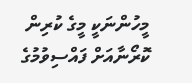މީހުންނަކީ މީގެ ކުރިން ކޮރޯނާއަށް ފައްސިވުމުގެ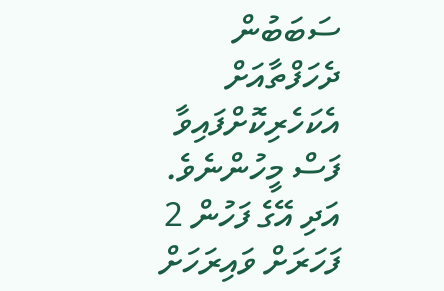ސަބަބުން ދެހަފްތާއަށް އެކަހެރިކޮށްފައިވާ ފަސް މީހުންނެވެ. އަދި އޭގެ ފަހުން 2 ފަހަރަށް ވައިރަހަށް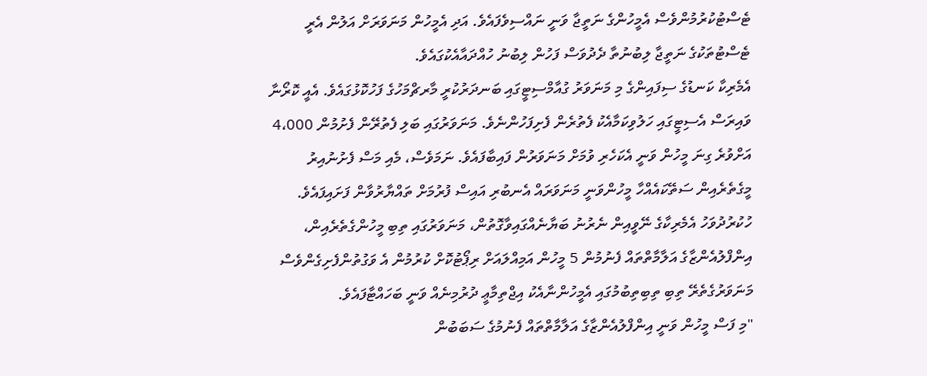ޓެސްޓުކުރުމުންވެސް އެމީހުންގެ ނަތީޖާ ވަނީ ނައްސިވެފައެވެ. އަދި އެމީހުން މަނަވަރަށް އަލުން އެރީ ޓެސްޓުތަކުގެ ނަތީޖާ ލިބުނުތާ ދެދުވަސް ފަހުން ލިބުނު ހުއްދައާއެކުގައެވެ.
އެމެރިކާ ކަނޑުގެ ސިފައިންގެ މި މަނަވަރު ގުއާމްސިޓީގައި ބަނދަރުކުރީ މާރޗްމަހުގެ ފަހުކޮޅުގައެވެ. އެއީ ކޮރޯނާ ވައިރަސް އެސިޓީގައި ހަލުވިކަމާއެކު ފެތުރެން ފެށިފަހުންނެވެ. މަނަވަރުގައި ބަލި ފެތުރޭން ފެށުމުން 4،000 އަށްވުރެ ގިނަ މީހުން ވަނީ އެކަހެރި ވުމަށް މަނަވަރުން ފައިބާފައެވެ. ނަމަވެސް، މެއި މަސް ފެށުނުއިރު މީގެތެރެއިން ސަތޭކައެއްހާ މީހުންވަނީ މަނަވަރައް އެނބުރި އައިސް ފުރުމަށް ތައްޔާރުވާން ފަށައިފައެވެ.
ހުކުރުދުވަހު އެމެރިކާގެ ނޭވީއިން ނެރުނު ބަޔާނެއްގައިވާގޮތުން، މަނަވަރުގައި ތިބި މީހުންގެތެރެއިން، އިންފްލުއެންޒާގެ އަލާމާތްތައް ފެނުމުން 5 މީހުން އަމިއްލައަށް ރިޕޯޓުކޮށް ކުރުމުން އެ ވަގުތުންފެށިގެންވެސް މަނަވަރުގެތެރޭ ތިބި ތިބިތިބުމުގައި އެމީހުންނާއެކު އިޖްތިމާޢީ ދުރުމިނެއް ވަނީ ބަހައްޓާފައެވެ.
"މި ފަސް މީހުން ވަނީ އިންފްލުއެންޒާގެ އަލާމާތްތައް ފެނުމުގެ ސަބަބުން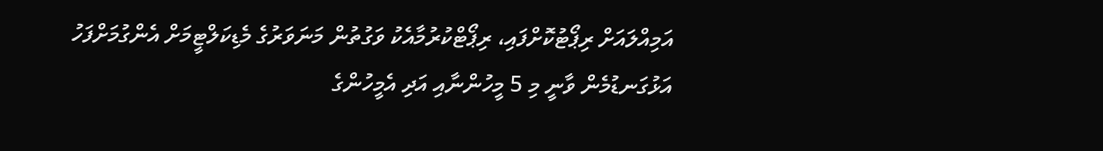އަމިއްލައަށް ރިޕޯޓުކޮށްފައި، ރިޕޯޓްކުރުމާއެކު ވަގުތުން މަނަވަރުގެ މެޑިކަލްޓީމަށް އެންގުމަށްފަހު އަޅުގަނޑުމެން ވާނީ މި 5 މީހުންނާއި އަދި އެމީހުންގެ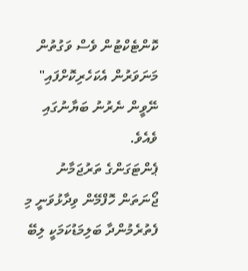ކޮންޓެކްޓުން ވެސް ވަގުތުން މަނަވަރުން އެކަހެރިކޮށްފައި" ނޭވީން ނެރުނު ބަޔާނުގައި ވެއެވެ.
ޕެންޓަގަންގެ ތަރުޖަމާނު ޖޯނަތަން ހޮފްމޭން ވިދާޅުވަނީ މި ފެތުރެމުންދާ ބަލިމަޑުކަމަކީ ލިބޭ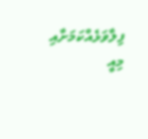ފިލާވަޅެއްކަމަށާއި މިއީ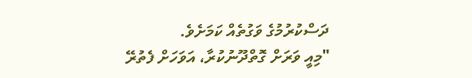ދަސްކުރުމުގެ ވަގުތެއް ކަމަށެވެ.
"މިއީ ވަރަށް ގޮތްދޫނުކުރާ، އަވަހަށް ފެތުރޭ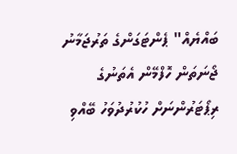ބައްޔެއް" ޕެންޓަގަންގެ ތަރުޖަމާނު ޖޯނަތަން ހޮފްމޭން އެތަނުގެ ރިޕޯޓަރުންނަށް ހުކުރުދުވަހު ބޭއްވި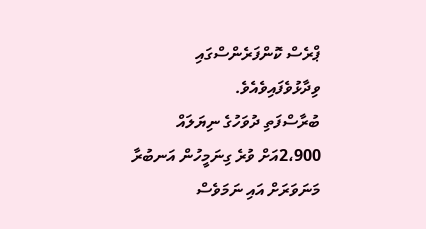ޕްރެސް ކޮންފަރެންސްގައި ވިދާޅުވެފައިވެއެވެ.
ބުރާސްފަތި ދުވަހުގެ ނިޔަލައް 2،900އަށް ވުރެ ގިނަމީހުން އަނބުރާ މަނަވަރަށް އައި ނަމަވެސް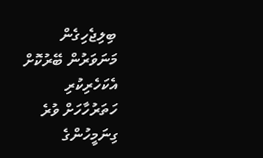ބިލިޖެހިގެން މަނަވަރުން ބޭރުކޮށް އެކަހެރިކުރި ހަތަރުހާހަށް ވުރެ ގިނަމީހުންގެ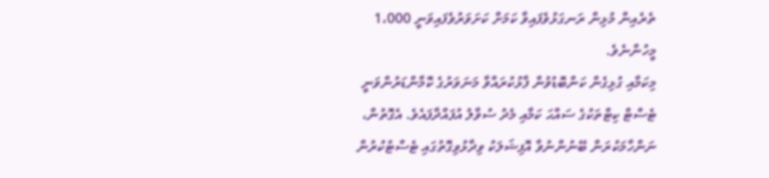ތެރެއިން މުޅިން ރަނގަޅުވެފައިވާ ކަމަށް ކަށަވަރުވެފައިވަނީ 1،000 މީހުންނެވެ.
މިކަމާއި ގުޅިގެން ކަންބޮޑުވުން ފާޅުކުރައްވާ މަނަވަރުގެ ކޮމާންޑަރުންވަނީ ޓެސްޓް ކިޓްތަކުގެ ސައްޙަ ކަމާއި މެދު ސުވާލު އުފައްދާފައެވެ. އެގޮތުން، ނަންހާމަކުރަން ބޭނުންނުވާ އޮފިޝަލަކު ވިދާޅުވިގޮތުގައި ޓެސްޓުކުރުން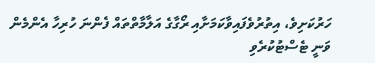ހަރުކަށިވެ، އިތުރުވެފައިވާކަމަށާއި ރޯގާގެ އަލާމާތްތައް ފެންނަ ހުރިހާ އެންމެން ވަނީ ޓެސްޓުކުރެވި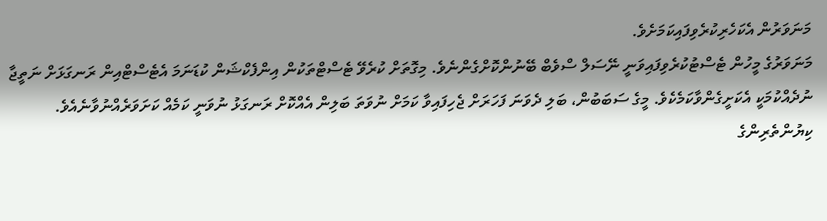މަނަވަރުން އެކަހެރިކުރެވިފައިކަމަށެވެ.
މަނަވަރުގެ މީހުން ޓެސްޓުކުރެވިފައިވަނީ ނޭސަލް ސްވެބް ބޭނުންކޮށްގެންނެވެ. މިގޮތަށް ކުރެވޭ ޓެސްޓްތަކުން އިންފެކްޝަން ކުޑަނަމަ އެޓެސްޓްއިން ރަނގަޅަށް ނަތީޖާ ނުދެއްކުމަކީ އެކަށީގެންވާކަމެކެވެ. މީގެ ސަބަބުން، ބަލި ދެވަނަ ފަހަރަށް ޖެހިފައިވާ ކަމަށް ނުވަތަ ބަލިން އެއްކޮށް ރަނގަޅު ނުވަނީ ކަމެއް ކަށަވަރެއްނުވާނެއެވެ.
ކިޔުންތެރިންގެ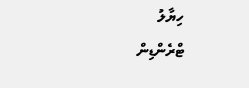ހިޔާލު
ޓްރެންޑިން